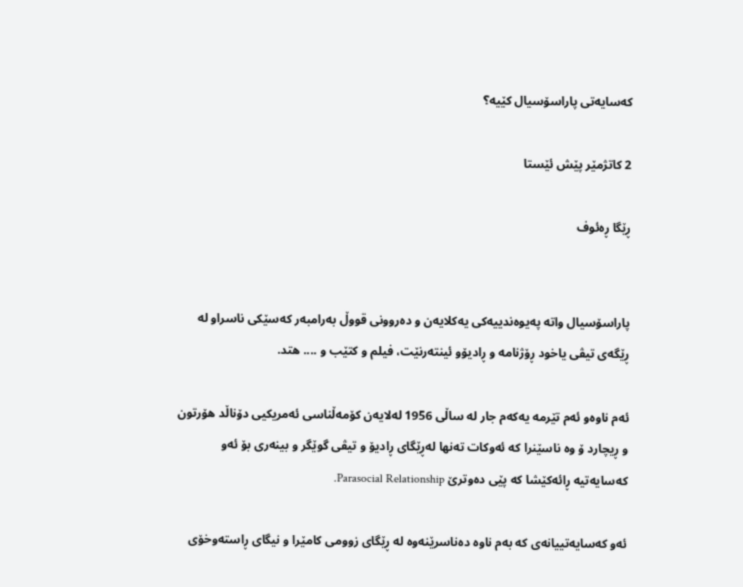کەسایەتی پاراسۆسیال کێیە؟

2 کاتژمێر پێش ئێستا

ڕێگا ڕەئوف


پاراسۆسیال واتە پەیوەندییەکی یەکلایەن و دەروونی قووڵ بەرامبەر کەسێکی ناسراو لە ڕێگەی تیڤی یاخود ڕۆژنامە و ڕادیۆو ئینتەرنێت، فیلم و کتێب و .... هتد.

ئەم ناوەو ئەم تێرمە یەکەم جار لە ساڵی 1956 لەلایەن کۆمەڵناسی ئەمریکیی دۆناڵد هۆرتون و ڕیچارد ۆ وە ناسێنرا کە ئەوکات تەنها لەڕێگای ڕادیۆ و تیڤی گوێگر و بینەری بۆ ئەو کەسایەتیە ڕائەکێشا کە پێی دەوترێ Parasocial Relationship.

ئەو کەسایەتییانەی کە بەم ناوە دەناسرێنەوە لە ڕێگای زوومی کامێرا و نیگای ڕاستەوخۆی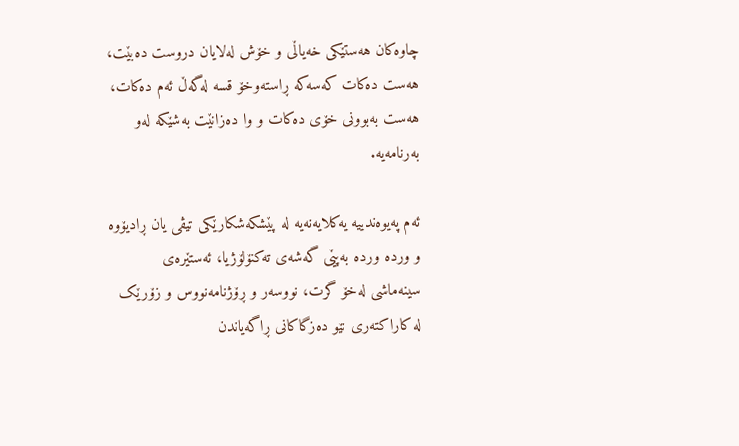چاوەکان هەستێکی خەیاڵی و خۆش لەلایان دروست دەبێت، هەست دەکات کەسەکە ڕاستەوخۆ قسە لەگەڵ ئەم دەکات، هەست بەبوونی خۆی دەکات و وا دەزانێت بەشێکە لەو بەرنامەیە.

ئەم پەیوەندییە یەکلایەنەیە لە پێشکەشکارێکی تیڤی یان ڕادیۆوە و وردە وردە بەپێی گەشەی تەکنۆلۆژیا، ئەستێرەی سینەماشی لەخۆ گرت، نووسەر و ڕۆژنامەنووس و زۆرێک لە کاراکتەری نێو دەزگاکانی ڕاگەیاندن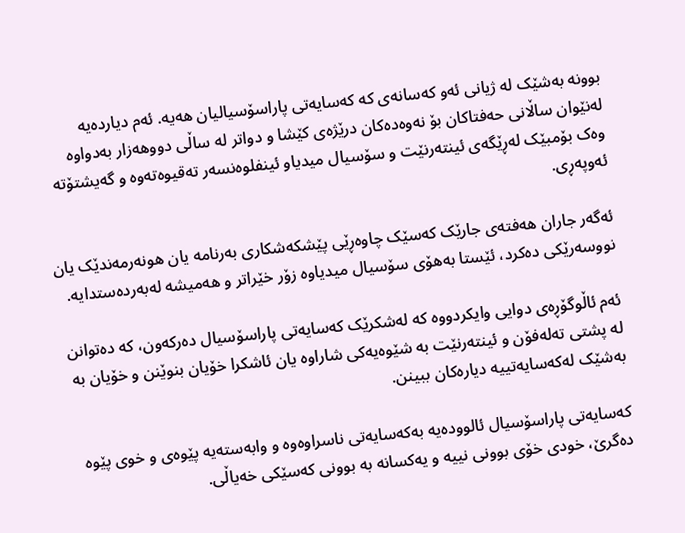بوونە بەشێک لە ژیانی ئەو کەسانەی کە کەسایەتی پاراسۆسیالیان هەیە. ئەم دیاردەیە لەنێوان ساڵانی حەفتاکان بۆ نەوەدەکان درێژەی کێشا و دواتر لە ساڵی دووهەزار بەدواوە وەک بۆمبێک لەڕێگەی ئینتەرنێت و سۆسیال میدیاو ئینفلوەنسەر تەقیوەتەوە و گەیشتۆتە ئەوپەڕی.

ئەگەر جاران هەفتەی جارێک کەسێک چاوەڕێی پێشکەشکاری بەرنامە یان هونەرمەندێک یان نووسەرێکی دەکرد، ئێستا بەهۆی سۆسیال میدیاوە زۆر خێراتر و هەمیشە لەبەردەستدایە.

ئەم ئاڵوگۆڕەی دوایی وایکردووە کە لەشکرێک کەسایەتی پاراسۆسیال دەرکەون، کە دەتوانن لە پشتی تەلەفۆن و ئینتەرنێت بە شێوەیەکی شاراوە یان ئاشکرا خۆیان بنوێنن و خۆیان بە بەشێک لەکەسایەتییە دیارەکان ببینن.

کەسایەتی پاراسۆسیال ئالوودەیە بەکەسایەتی ناسراوەوە و وابەستەیە پێوەی و خوی پێوە دەگرێ، خودی خۆی بوونی نییە و یەکسانە بە بوونی کەسێکی خەیاڵی.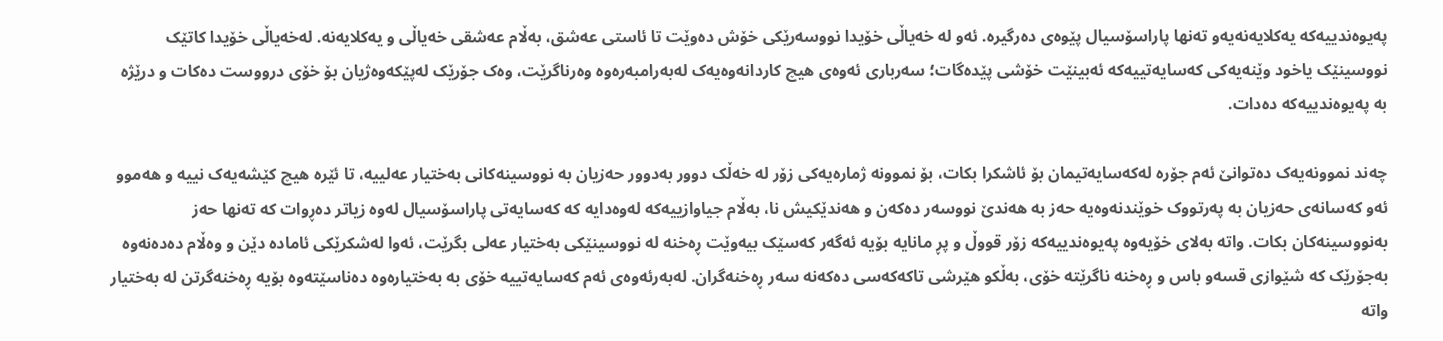پەیوەندییەکە یەکلایەنەیەو تەنها پاراسۆسیال پێوەی دەرگیرە. ئەو لە خەیاڵی خۆیدا نووسەرێکی خۆش دەوێت تا ئاستی عەشق، بەڵام عەشقی خەیاڵی و یەکلایەنە. لەخەیاڵی خۆیدا کاتێک نووسینێک یاخود وێنەیەکی کەسایەتییەکە ئەبینێت خۆشی پێدەگات؛ سەرباری ئەوەی هیچ کاردانەوەیەک لەبەرامبەرەوە وەرناگرێت، وەک جۆرێک لەپێکەوەژیان بۆ خۆی درووست دەکات و درێژە بە پەیوەندییەکە دەدات.

چەند نموونەیەک دەتوانێ ئەم جۆرە لەکەسایەتیمان بۆ ئاشکرا بکات، بۆ نموونە ژمارەیەکی زۆر لە خەڵک دوور بەدوور حەزیان بە نووسینەکانی بەختیار عەلییە، تا ئێرە هیچ کێشەیەک نییە و هەموو ئەو کەسانەی حەزیان بە پەرتووک خوێندنەوەیە حەز بە هەندێ نووسەر دەکەن و هەندێکیش نا، بەڵام جیاوازییەکە لەوەدایە کە کەسایەتی پاراسۆسیال لەوە زیاتر دەڕوات کە تەنها حەز بەنووسینەکان بکات. واتە بەلای خۆیەوە پەیوەندییەکە زۆر قووڵ و پڕ مانایە بۆیە ئەگەر کەسێک بیەوێت ڕەخنە لە نووسینێکی بەختیار عەلی بگرێت، ئەوا لەشکرێکی ئامادە دێن و وەڵام دەدەنەوە بەجۆرێک کە شێوازی قسەو باس و ڕەخنە ناگرێتە خۆی، بەڵکو هێرشی تاکەکەسی دەکەنە سەر ڕەخنەگران. لەبەرئەوەی ئەم کەسایەتییە خۆی بە بەختیارەوە دەناسێتەوە بۆیە ڕەخنەگرتن لە بەختیار واتە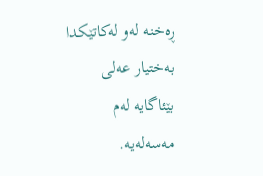ڕەخنە لەو لەکاتێکدا بەختیار عەلی بێئاگایە لەم مەسەلەیە.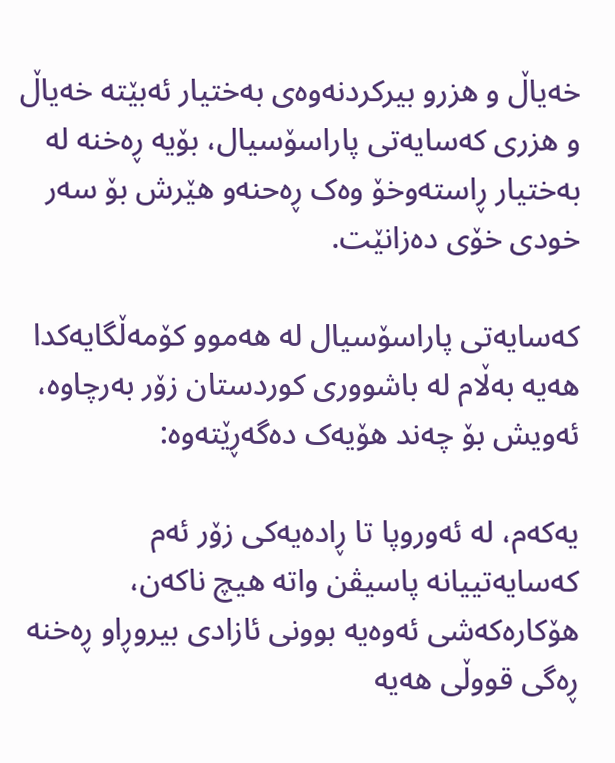خەیاڵ و هزرو بیرکردنەوەی بەختیار ئەبێتە خەیاڵ و هزری کەسایەتی پاراسۆسیال، بۆیە ڕەخنە لە بەختیار ڕاستەوخۆ وەک ڕەحنەو هێرش بۆ سەر خودی خۆی دەزانێت.

کەسایەتی پاراسۆسیال لە هەموو کۆمەڵگایەکدا هەیە بەڵام لە باشووری کوردستان زۆر بەرچاوە، ئەویش بۆ چەند هۆیەک دەگەڕێتەوە:

یەکەم، لە ئەوروپا تا ڕادەیەکی زۆر ئەم کەسایەتییانە پاسیڤن واتە هیچ ناکەن، هۆکارەکەشی ئەوەیە بوونی ئازادی بیروڕاو ڕەخنە ڕەگی قووڵی هەیە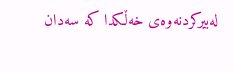لەبیرکردنەوەی خەڵکدا کە سەدان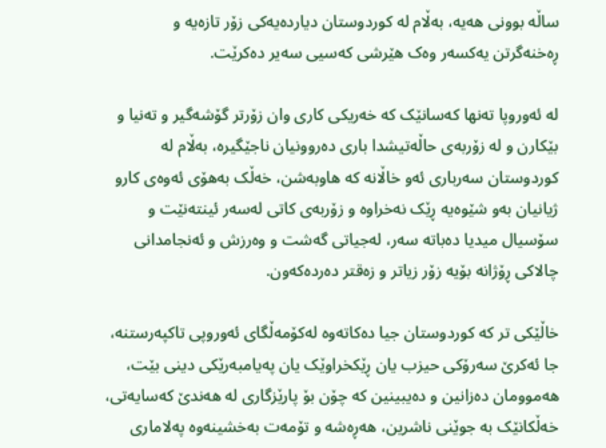ساڵە بوونی هەیە، بەڵام لە کوردوستان دیاردەیەکی زۆر تازەیە و ڕەخنەگرتن یەکسەر وەک هێرشی کەسیی سەیر دەکرێت.

لە ئەوروپا تەنها کەسانێک کە خەریکی کاری وان زۆرتر گۆشەگیر و تەنیا و بێکارن و لە زۆربەی حاڵەتیشدا باری دەروونیان ناجێگیرە، بەڵام لە کوردوستان سەرباری ئەو خاڵانە کە هاوبەشن، خەڵک بەهۆی ئەوەی کارو ژیانیان بەو شێوەیە ڕێک نەخراوە و زۆربەی کاتی لەسەر ئینتەنێت و سۆسیال میدیا دەباتە سەر، لەجیاتی گەشت و وەرزش و ئەنجامدانی چالاکی ڕۆژانە بۆیە زۆر زیاتر و زەقتر دەردەکەون.

خاڵێکی تر کە کوردوستان جیا دەکاتەوە لەکۆمەڵگای ئەوروپی تاکپەرستنە، جا ئەکرێ سەرۆکی حیزب یان ڕێکخراوێک یان پەیامبەرێکی دینی بێت، هەموومان دەزانین و دەیبینین کە چۆن بۆ پارێزگاری لە هەندێ کەسایەتی، خەڵکانێک بە جوێنی ناشرین، هەڕەشە و تۆمەت بەخشینەوە پەلاماری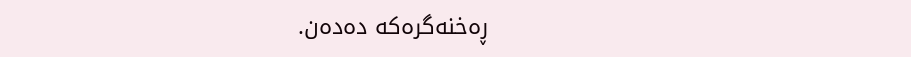ڕەخنەگرەکە دەدەن.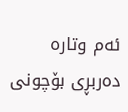ئەم وتارە دەربڕی بۆچونی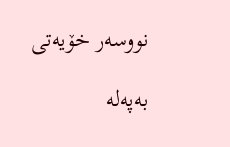نووسەر خۆیەتی

بەپەلە